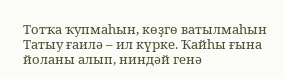Тотҡа ҡупмаһын, көҙгө ватылмаһын
Татыу ғаилә – ил күрке. Ҡайһы ғына йоланы алып, ниндәй генә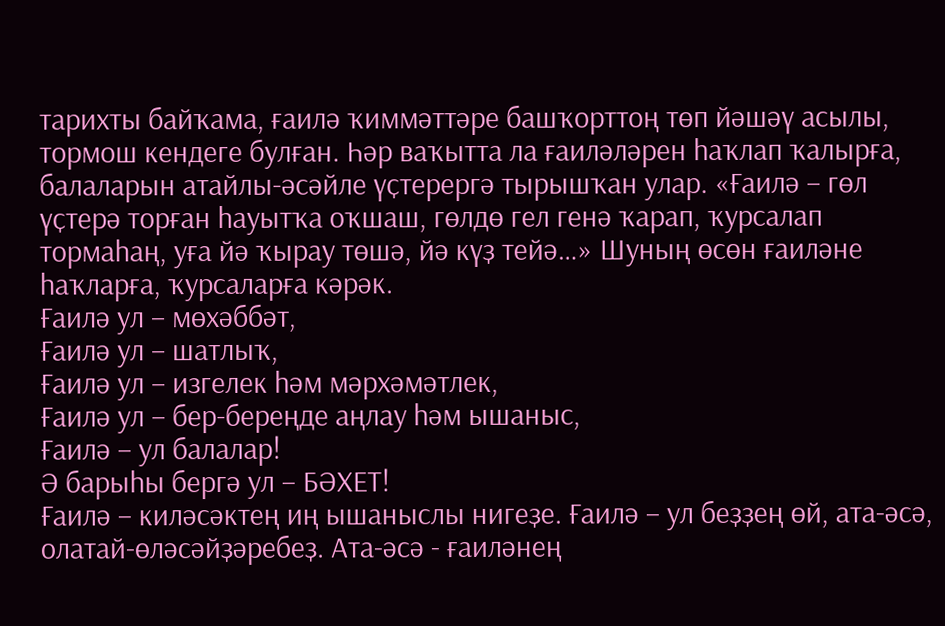тарихты байҡама, ғаилә ҡиммәттәре башҡорттоң төп йәшәү асылы, тормош кендеге булған. Һәр ваҡытта ла ғаиләләрен һаҡлап ҡалырға, балаларын атайлы-әсәйле үҫтерергә тырышҡан улар. «Ғаилә – гөл үҫтерә торған һауытҡа оҡшаш, гөлдө гел генә ҡарап, ҡурсалап тормаһаң, уға йә ҡырау төшә, йә күҙ тейә…» Шуның өсөн ғаиләне һаҡларға, ҡурсаларға кәрәк.
Ғаилә ул – мөхәббәт,
Ғаилә ул – шатлыҡ,
Ғаилә ул – изгелек һәм мәрхәмәтлек,
Ғаилә ул – бер-береңде аңлау һәм ышаныс,
Ғаилә – ул балалар!
Ә барыһы бергә ул – БӘХЕТ!
Ғаилә – киләсәктең иң ышаныслы нигеҙе. Ғаилә – ул беҙҙең өй, ата-әсә, олатай-өләсәйҙәребеҙ. Ата-әсә - ғаиләнең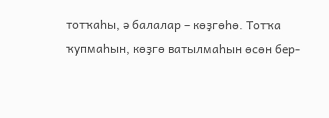тотҡаһы, ә балалар – көҙгөһө. Тотҡа ҡупмаһын, көҙгө ватылмаһын өсөн бер-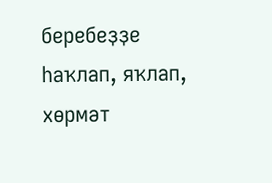беребеҙҙе һаҡлап, яҡлап, хөрмәт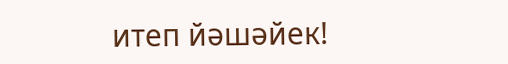итеп йәшәйек!